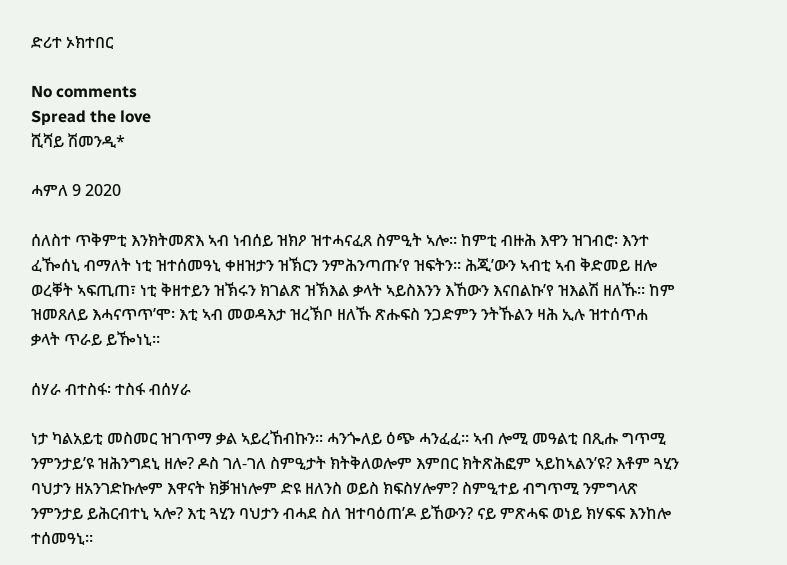ድሪተ ኦክተበር

No comments
Spread the love
ሺሻይ ሽመንዲ*

ሓምለ 9 2020

ሰለስተ ጥቅምቲ እንክትመጽእ ኣብ ነብሰይ ዝክዖ ዝተሓናፈጸ ስምዒት ኣሎ። ከምቲ ብዙሕ እዋን ዝገብሮ፡ እንተ ፈዀሰኒ ብማለት ነቲ ዝተሰመዓኒ ቀዘዝታን ዝኽርን ንምሕንጣጡ’የ ዝፍትን። ሕጂ’ውን ኣብቲ ኣብ ቅድመይ ዘሎ ወረቐት ኣፍጢጠ፣ ነቲ ቅዘተይን ዝኽሩን ክገልጽ ዝኽእል ቃላት ኣይስእንን እኸውን እናበልኩ’የ ዝእልሽ ዘለኹ። ከም ዝመጸለይ እሓናጥጥ’ሞ፡ እቲ ኣብ መወዳእታ ዝረኽቦ ዘለኹ ጽሑፍስ ንጋድምን ንትኹልን ዛሕ ኢሉ ዝተሰጥሐ ቃላት ጥራይ ይዀነኒ።

ሰሃራ ብተስፋ፡ ተስፋ ብሰሃራ

ነታ ካልአይቲ መስመር ዝገጥማ ቃል ኣይረኸብኩን። ሓንጐለይ ዕጭ ሓንፈፈ። ኣብ ሎሚ መዓልቲ በጺሑ ግጥሚ ንምንታይ’ዩ ዝሕንግደኒ ዘሎ? ዶስ ገለ-ገለ ስምዒታት ክትቅለወሎም እምበር ክትጽሕፎም ኣይከኣልን’ዩ? እቶም ጓሂን ባህታን ዘአንገድኩሎም እዋናት ክቓዝነሎም ድዩ ዘለንስ ወይስ ክፍስሃሎም? ስምዒተይ ብግጥሚ ንምግላጽ ንምንታይ ይሕርብተኒ ኣሎ? እቲ ጓሂን ባህታን ብሓደ ስለ ዝተባዕጠ’ዶ ይኸውን? ናይ ምጽሓፍ ወነይ ክሃፍፍ እንከሎ ተሰመዓኒ።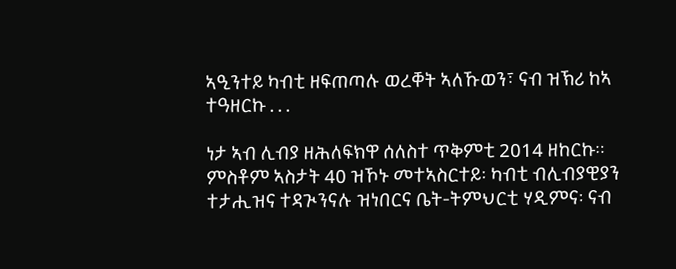ኣዒንተይ ካብቲ ዘፍጠጣሉ ወረቐት ኣለኹወን፣ ናብ ዝኽሪ ከኣ ተዓዘርኩ . . .

ነታ ኣብ ሊብያ ዘሕለፍክዋ ሰለስተ ጥቅምቲ 2014 ዘከርኩ። ምስቶም ኣስታት 40 ዝኾኑ መተኣስርተይ፡ ካብቲ ብሊብያዊያን ተታሒዝና ተዳጒንናሉ ዝነበርና ቤት-ትምህርቲ ሃዲምና፡ ናብ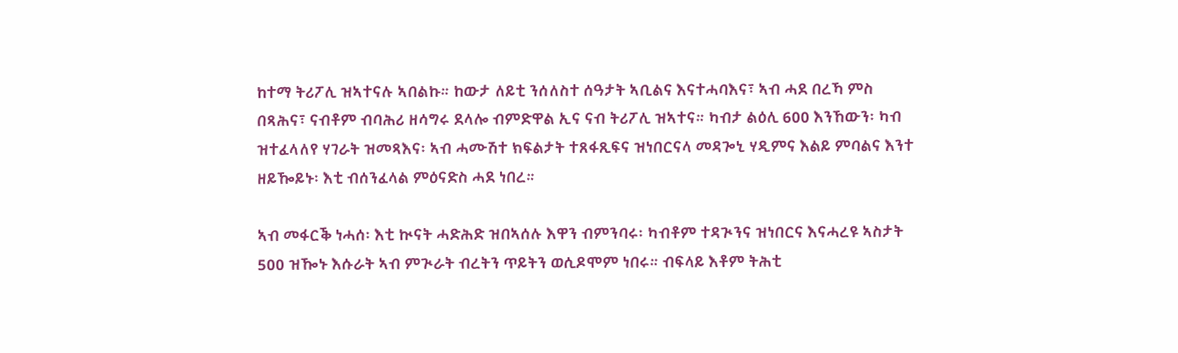ከተማ ትሪፖሊ ዝኣተናሉ ኣበልኩ። ከውታ ለይቲ ንሰለስተ ሰዓታት ኣቢልና እናተሓባእና፣ ኣብ ሓደ በረኻ ምስ በጻሕና፣ ናብቶም ብባሕሪ ዘሳግሩ ደላሎ ብምድዋል ኢና ናብ ትሪፖሊ ዝኣተና። ካብታ ልዕሊ 600 እንኸውን፡ ካብ ዝተፈላለየ ሃገራት ዝመጻእና፡ ኣብ ሓሙሽተ ክፍልታት ተጸፋጺፍና ዝነበርናላ መዳጐኒ ሃዲምና እልይ ምባልና እንተ ዘይዀይኑ፡ እቲ ብሰንፈላል ምዕናድስ ሓደ ነበረ።

ኣብ መፋርቕ ነሓሰ፡ እቲ ኲናት ሓድሕድ ዝበኣሰሉ እዋን ብምንባሩ፡ ካብቶም ተዳጒንና ዝነበርና እናሓረዩ ኣስታት 500 ዝዀኑ እሱራት ኣብ ምጒራት ብረትን ጥይትን ወሲዶሞም ነበሩ። ብፍላይ እቶም ትሕቲ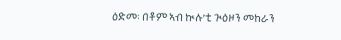ዕድመ፡ በቶም ኣብ ኲሉ’ቲ ጒዕዞን መከራን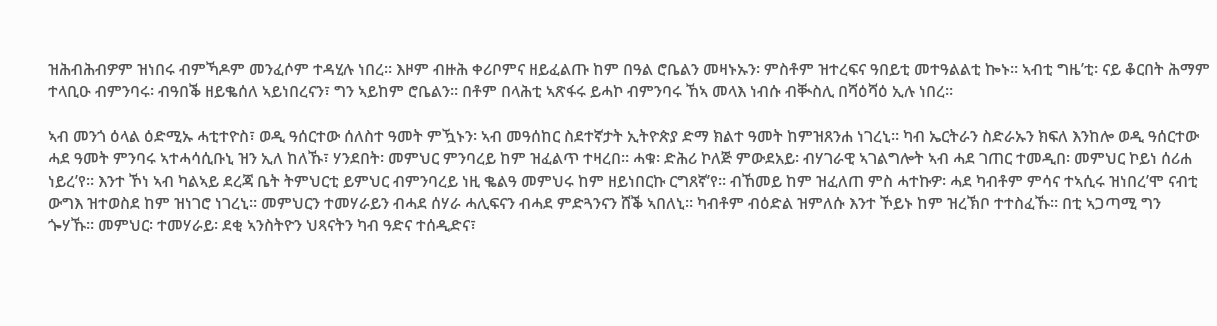ዝሕብሕብዎም ዝነበሩ ብምኻዶም መንፈሶም ተዳሂሉ ነበረ። እዞም ብዙሕ ቀሪቦምና ዘይፈልጡ ከም በዓል ሮቤልን መዛኑኡን፡ ምስቶም ዝተረፍና ዓበይቲ መተዓልልቲ ኰኑ። ኣብቲ ግዜ’ቲ፡ ናይ ቆርበት ሕማም ተላቢዑ ብምንባሩ፡ ብዓበቕ ዘይቈሰለ ኣይነበረናን፣ ግን ኣይከም ሮቤልን። በቶም በላሕቲ ኣጽፋሩ ይሓኮ ብምንባሩ ኸኣ መላእ ነብሱ ብቚስሊ በሻዕሻዕ ኢሉ ነበረ።

ኣብ መንጎ ዕላል ዕድሚኡ ሓቲተዮስ፣ ወዲ ዓሰርተው ሰለስተ ዓመት ምዃኑን፡ ኣብ መዓሰከር ስደተኛታት ኢትዮጵያ ድማ ክልተ ዓመት ከምዝጸንሐ ነገረኒ። ካብ ኤርትራን ስድራኡን ክፍለ እንከሎ ወዲ ዓሰርተው ሓደ ዓመት ምንባሩ ኣተሓሳሲቡኒ ዝን ኢለ ከለኹ፣ ሃንደበት፡ መምህር ምንባረይ ከም ዝፈልጥ ተዛረበ። ሓቁ፡ ድሕሪ ኮለጅ ምውደአይ፡ ብሃገራዊ ኣገልግሎት ኣብ ሓደ ገጠር ተመዲበ፡ መምህር ኮይነ ሰሪሐ ነይረ’የ። እንተ ኾነ ኣብ ካልኣይ ደረጃ ቤት ትምህርቲ ይምህር ብምንባረይ ነዚ ቈልዓ መምህሩ ከም ዘይነበርኩ ርግጸኛ’የ። ብኸመይ ከም ዝፈለጠ ምስ ሓተኩዎ፡ ሓደ ካብቶም ምሳና ተኣሲሩ ዝነበረ’ሞ ናብቲ ውግእ ዝተወስደ ከም ዝነገሮ ነገረኒ። መምህርን ተመሃራይን ብሓደ ሰሃራ ሓሊፍናን ብሓደ ምድጓንናን ሸቕ ኣበለኒ። ካብቶም ብዕድል ዝምለሱ እንተ ኾይኑ ከም ዝረኽቦ ተተስፈኹ። በቲ ኣጋጣሚ ግን ጐሃኹ። መምህር፡ ተመሃራይ፡ ደቂ ኣንስትዮን ህጻናትን ካብ ዓድና ተሰዲድና፣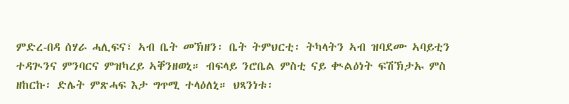ምድረ-በዳ ሰሃራ ሓሊፍና፣ ኣብ ቤት መኽዘን፡ ቤት ትምህርቲ፡ ትካላትን ኣብ ዝባደሙ ኣባይቲን ተዳጒንና ምንባርና ምዝካረይ ኣቐንዘወኒ። ብፍላይ ንሮቤል ምስቲ ናይ ቊልዕነት ፍሽኽታኡ ምስ ዘከርኩ፡ ድሌት ምጽሓፍ እታ ግጥሚ ተላዕለኒ። ህጻንነቱ፡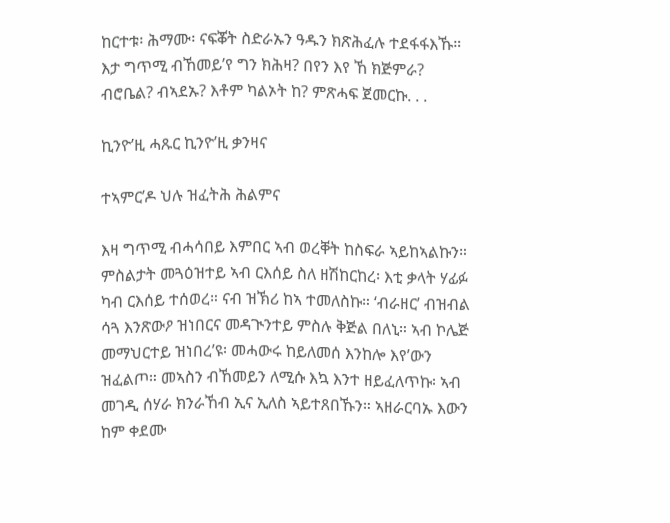ከርተቱ፡ ሕማሙ፡ ናፍቖት ስድራኡን ዓዱን ክጽሕፈሉ ተደፋፋእኹ። እታ ግጥሚ ብኸመይ’የ ግን ክሕዛ? በየን እየ ኸ ክጅምራ? ብሮቤል? ብኣደኡ? እቶም ካልኦት ከ? ምጽሓፍ ጀመርኩ. . .

ኪንዮ’ዚ ሓጹር ኪንዮ’ዚ ቃንዛና

ተኣምር’ዶ ህሉ ዝፈትሕ ሕልምና

እዛ ግጥሚ ብሓሳበይ እምበር ኣብ ወረቐት ከስፍራ ኣይከኣልኩን። ምስልታት መጓዕዝተይ ኣብ ርእሰይ ስለ ዘሽከርከረ፡ እቲ ቃላት ሃፊፉ ካብ ርእሰይ ተሰወረ። ናብ ዝኽሪ ከኣ ተመለስኩ። ‘ብራዘር’ ብዝብል ሳጓ እንጽውዖ ዝነበርና መዳጒንተይ ምስሉ ቅጅል በለኒ። ኣብ ኮሌጅ መማህርተይ ዝነበረ’ዩ፡ መሓውሩ ከይለመሰ እንከሎ እየ’ውን ዝፈልጦ። መኣስን ብኸመይን ለሚሱ እኳ እንተ ዘይፈለጥኩ፡ ኣብ መገዲ ሰሃራ ክንራኸብ ኢና ኢለስ ኣይተጸበኹን። ኣዘራርባኡ እውን ከም ቀደሙ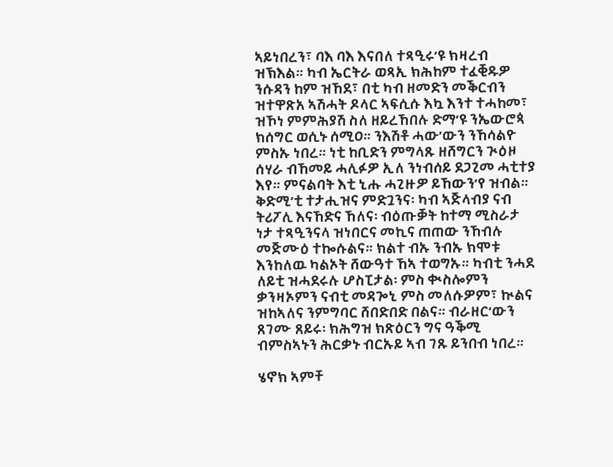ኣይነበረን፣ ባእ ባእ እናበለ ተጻዒሩ’ዩ ክዛረብ ዝኽእል። ካብ ኤርትራ ወጻኢ ክሕከም ተፈቒዱዎ ንሱዳን ከም ዝኸደ፣ በቲ ካብ ዘመድን መቕርብን ዝተዋጽአ ኣሽሓት ዶላር ኣፍሲሱ እኳ እንተ ተሓከመ፣ ዝኾነ ምምሕያሽ ስለ ዘይረኸበሉ ድማ’ዩ ንኤውሮጳ ክሰግር ወሲኑ ሰሚዐ። ንእሽቶ ሓው’ውን ንኸሳልዮ ምስኡ ነበረ። ነቲ ከቢድን ምግላጹ ዘሸግርን ጒዕዞ ሰሃራ ብኸመይ ሓሊፉዎ ኢለ ንነብሰይ ደጋጊመ ሓቲተያ እየ። ምናልባት እቲ ኒሑ ሓጊዙዎ ይኸውን’የ ዝብል። ቅድሚ’ቲ ተታሒዝና ምድጓንና፡ ካብ ኣጅላብያ ናብ ትሪፖሊ እናኸድና ኸለና፡ ብዕጡቓት ከተማ ሚስራታ ነታ ተጻዒንናላ ዝነበርና መኪና ጠጠው ንኸብሉ መጅሙዕ ተኰሱልና። ክልተ ብኡ ንብኡ ክሞቱ እንከለዉ ካልኦት ሸውዓተ ኸኣ ተወግኡ። ካብቲ ንሓደ ለይቲ ዝሓደሩሉ ሆስፒታል፡ ምስ ቊስሎምን ቃንዛኦምን ናብቲ መዳጐኒ ምስ መለሱዎም፣ ኲልና ዝከኣለና ንምግባር ሸበድበድ በልና። ብራዘር’ውን ጸገሙ ጸይሩ፡ ክሕግዝ ክጽዕርን ግና ዓቕሚ ብምስኣኑን ሕርቃኑ ብርኡይ ኣብ ገጹ ይንበብ ነበረ።

ሄኖክ ኣምቸ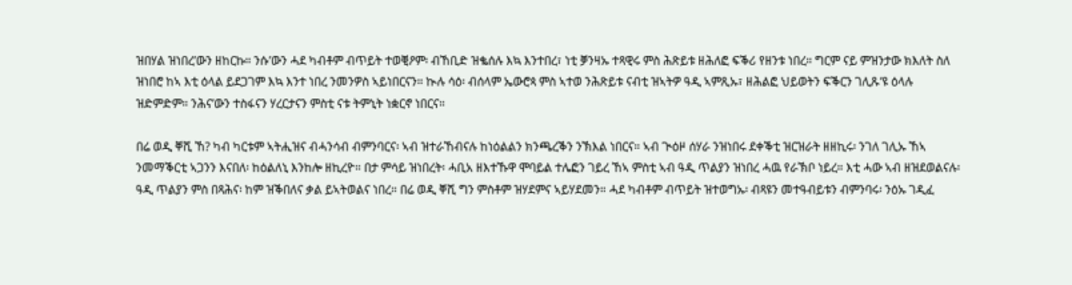ዝበሃል ዝነበረ’ውን ዘከርኩ። ንሱ’ውን ሓደ ካብቶም ብጥይት ተወቒዖም፡ ብኸቢድ ዝቈሰሉ እኳ እንተበረ፣ ነቲ ቓንዛኡ ተጻዊሩ ምስ ሕጽይቱ ዘሕለፎ ፍቕሪ የዘንቱ ነበረ። ግርም ናይ ምዝንታው ክእለት ስለ ዝነበሮ ከኣ እቲ ዕላል ይደጋገም እኳ እንተ ነበረ ንመንዎስ ኣይነበርናን። ኲሉ ሳዕ፡ ብሰላም ኤውሮጳ ምስ ኣተወ ንሕጽይቱ ናብቲ ዝኣትዎ ዓዲ ኣምጺኡ፣ ዘሕልፎ ህይወትን ፍቕርን ገሊጹ’ዩ ዕላሉ ዝድምድም። ንሕና’ውን ተስፋናን ሃረርታናን ምስቲ ናቱ ትምኒት ነቋርኖ ነበርና።

በሬ ወዲ ቐሺ ኸ? ካብ ካርቱም ኣትሒዝና ብሓንሳብ ብምንባርና፡ ኣብ ዝተራኸብናሉ ከነዕልልን ክንጫረቕን ንኽእል ነበርና። ኣብ ጒዕዞ ሰሃራ ንዝነበሩ ደቀቕቲ ዝርዝራት ዘዘኪሩ፡ ንገለ ገሊኡ ኸኣ ንመማቕርቲ ኣጋንን እናበለ፡ ከዕልለኒ እንከሎ ዘኪረዮ። በታ ምሳይ ዝነበረት፡ ሓቢአ ዘእተኹዋ ሞባይል ተሌፎን ገይረ ኸኣ ምስቲ ኣብ ዓዲ ጥልያን ዝነበረ ሓዉ የራኽቦ ነይረ። እቲ ሓው ኣብ ዘዝደወልናሉ፡ ዓዲ ጥልያን ምስ በጻሕና፡ ከም ዝቕበለና ቃል ይኣትወልና ነበረ። በሬ ወዲ ቐሺ ግን ምስቶም ዝሃደምና ኣይሃደመን። ሓደ ካብቶም ብጥይት ዝተወግኡ፡ ብጻዩን መተዓብይቱን ብምንባሩ፡ ንዕኡ ገዲፈ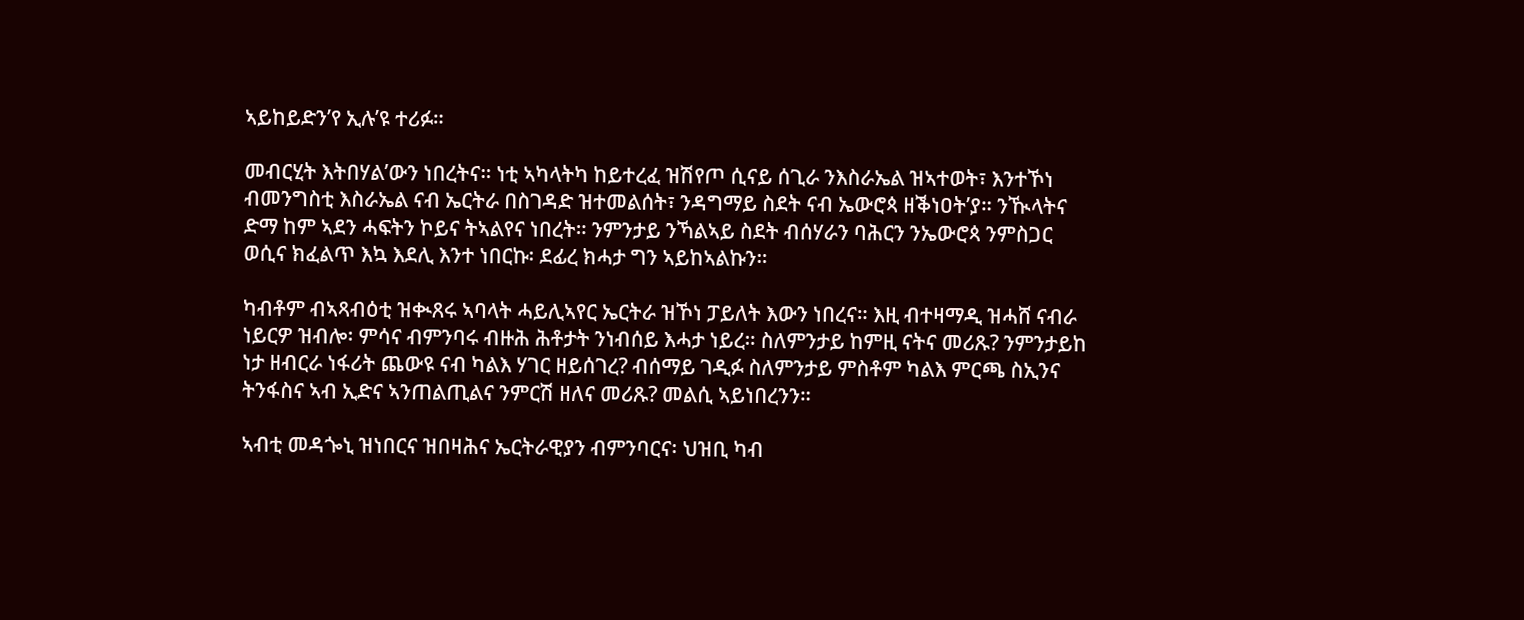ኣይከይድን’የ ኢሉ’ዩ ተሪፉ።

መብርሂት እትበሃል’ውን ነበረትና። ነቲ ኣካላትካ ከይተረፈ ዝሽየጦ ሲናይ ሰጊራ ንእስራኤል ዝኣተወት፣ እንተኾነ ብመንግስቲ እስራኤል ናብ ኤርትራ በስገዳድ ዝተመልሰት፣ ንዳግማይ ስደት ናብ ኤውሮጳ ዘቕነዐት’ያ። ንዂላትና ድማ ከም ኣደን ሓፍትን ኮይና ትኣልየና ነበረት። ንምንታይ ንኻልኣይ ስደት ብሰሃራን ባሕርን ንኤውሮጳ ንምስጋር ወሲና ክፈልጥ እኳ እደሊ እንተ ነበርኩ፡ ደፊረ ክሓታ ግን ኣይከኣልኩን።

ካብቶም ብኣጻብዕቲ ዝቊጸሩ ኣባላት ሓይሊኣየር ኤርትራ ዝኾነ ፓይለት እውን ነበረና። እዚ ብተዛማዲ ዝሓሸ ናብራ ነይርዎ ዝብሎ፡ ምሳና ብምንባሩ ብዙሕ ሕቶታት ንነብሰይ እሓታ ነይረ። ስለምንታይ ከምዚ ናትና መሪጹ? ንምንታይከ ነታ ዘብርራ ነፋሪት ጨውዩ ናብ ካልእ ሃገር ዘይሰገረ? ብሰማይ ገዲፉ ስለምንታይ ምስቶም ካልእ ምርጫ ስኢንና ትንፋስና ኣብ ኢድና ኣንጠልጢልና ንምርሽ ዘለና መሪጹ? መልሲ ኣይነበረንን።

ኣብቲ መዳጐኒ ዝነበርና ዝበዛሕና ኤርትራዊያን ብምንባርና፡ ህዝቢ ካብ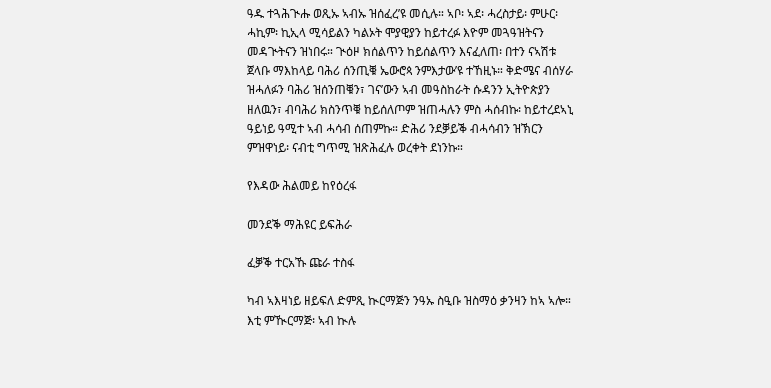ዓዱ ተጓሕጒሑ ወጺኡ ኣብኡ ዝሰፈረ’ዩ መሲሉ። ኣቦ፡ ኣደ፡ ሓረስታይ፡ ምሁር፡ ሓኪም፡ ኪኢላ ሚሳይልን ካልኦት ሞያዊያን ከይተረፉ እዮም መጓዓዝትናን መዳጒትናን ዝነበሩ። ጒዕዞ ክሰልጥን ከይሰልጥን እናፈለጠ፡ በተን ናኣሽቱ ጀላቡ ማእከላይ ባሕሪ ሰንጢቑ ኤውሮጳ ንምእታው’ዩ ተኸዚኑ። ቅድሜና ብሰሃራ ዝሓለፉን ባሕሪ ዝሰንጠቑን፣ ገና’ውን ኣብ መዓስከራት ሱዳንን ኢትዮጵያን ዘለዉን፣ ብባሕሪ ክስንጥቑ ከይሰለጦም ዝጠሓሉን ምስ ሓሰብኩ፡ ከይተረደኣኒ ዓይነይ ዓሚተ ኣብ ሓሳብ ሰጠምኩ። ድሕሪ ንደቓይቕ ብሓሳብን ዝኽርን ምዝዋነይ፡ ናብቲ ግጥሚ ዝጽሕፈሉ ወረቀት ደነንኩ።

የእዳው ሕልመይ ከየዕረፋ

መንደቕ ማሕዩር ይፍሕራ

ፈቓቕ ተርአኹ ጩራ ተስፋ

ካብ ኣእዛነይ ዘይፍለ ድምጺ ኲርማጅን ንዓኡ ስዒቡ ዝስማዕ ቃንዛን ከኣ ኣሎ። እቲ ምዂርማጅ፡ ኣብ ኲሉ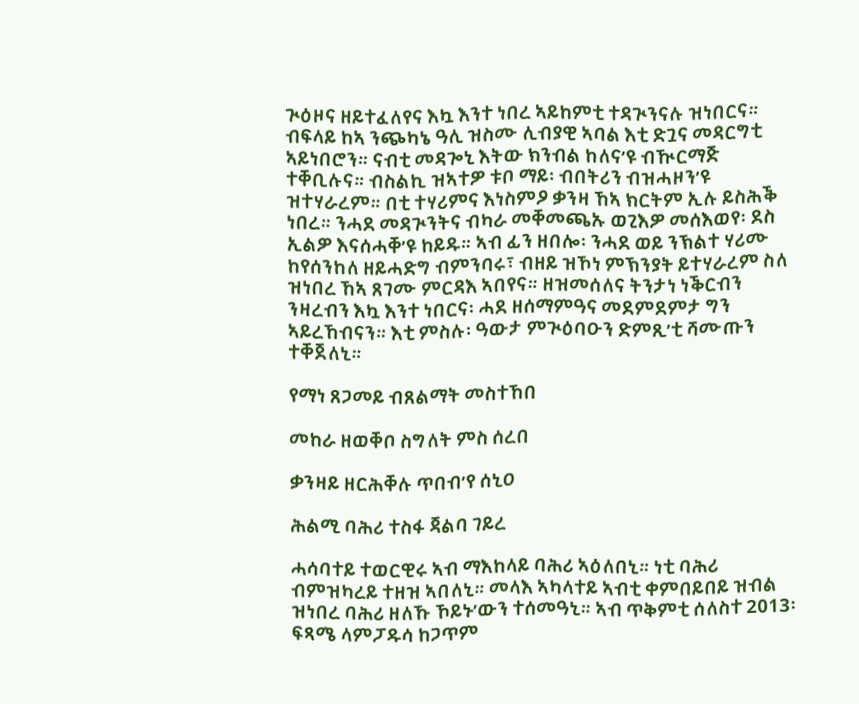ጒዕዞና ዘይተፈለየና እኳ እንተ ነበረ ኣይከምቲ ተዳጒንናሉ ዝነበርና። ብፍላይ ከኣ ንጭካኔ ዓሊ ዝስሙ ሊብያዊ ኣባል እቲ ድጓና መዳርግቲ ኣይነበሮን። ናብቲ መዳጐኒ እትው ክንብል ከለና’ዩ ብዂርማጅ ተቐቢሉና። ብስልኪ ዝኣተዎ ቱቦ ማይ፡ ብበትሪን ብዝሓዞን’ዩ ዝተሃራረም። በቲ ተሃሪምና እነስምዖ ቃንዛ ኸኣ ክርትም ኢሉ ይስሕቕ ነበረ። ንሓደ መዳጒንትና ብካራ መቐመጫኡ ወጊእዎ መሰእወየ፡ ደስ ኢልዎ እናሰሓቐ’ዩ ከይዱ። ኣብ ፊን ዘበሎ፡ ንሓደ ወይ ንኽልተ ሃሪሙ ከየሰንከለ ዘይሓድግ ብምንባሩ፣ ብዘይ ዝኾነ ምኽንያት ይተሃራረም ስለ ዝነበረ ኸኣ ጸገሙ ምርዳእ ኣበየና። ዘዝመሰለና ትንታነ ነቕርብን ንዛረብን እኳ እንተ ነበርና፡ ሓደ ዘሰማምዓና መደምደምታ ግን ኣይረኸብናን። እቲ ምስሉ፡ ዓውታ ምጒዕባዑን ድምጺ’ቲ ሻሙጡን ተቐጀለኒ።

የማነ ጸጋመይ ብጸልማት መስተኸበ

መከራ ዘወቐቦ ስግለት ምስ ሰረበ

ቃንዛይ ዘርሕቐሉ ጥበብ’የ ሰኒዐ

ሕልሚ ባሕሪ ተስፋ ጃልባ ገይረ

ሓሳባተይ ተወርዊሩ ኣብ ማእከላይ ባሕሪ ኣዕለበኒ። ነቲ ባሕሪ ብምዝካረይ ተዘዝ ኣበለኒ። መላእ ኣካላተይ ኣብቲ ቀምበይበይ ዝብል ዝነበረ ባሕሪ ዘለኹ ኾይኑ’ውን ተሰመዓኒ። ኣብ ጥቅምቲ ሰለስተ 2013፡ ፍጻሜ ላምፓዱሳ ከጋጥም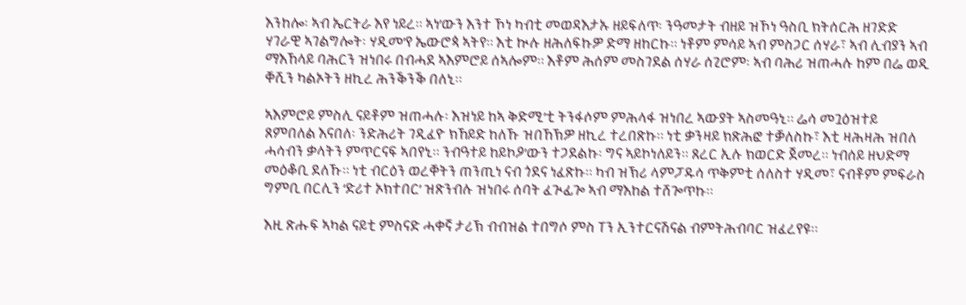እንከሎ፡ ኣብ ኤርትራ እየ ነይረ። ኣነ’ውን እንተ ኾነ ካብቲ መወዳእታኡ ዘይፍለጥ፡ ንዓመታት ብዘይ ዝኾነ ዓስቢ ክትሰርሕ ዘገድድ ሃገራዊ ኣገልግሎት፡ ሃዲመ’የ ኤውሮጳ ኣትየ። እቲ ኲሉ ዘሕለፍኩዎ ድማ ዘከርኩ። ነቶም ምሳይ ኣብ ምስጋር ሰሃራ፣ ኣብ ሊብያን ኣብ ማእኸላይ ባሕርን ዝነበሩ በብሓደ ኣእምሮይ ሰኣሎም። እቶም ሕሰም መስገደል ሰሃራ ሰጊሮም፡ ኣብ ባሕሪ ዝጠሓሉ ከም በሬ ወዲ ቐሺን ካልኦትን ዘኪረ ሕንቕንቕ በለኒ።

ኣእምሮይ ምስሊ ናይቶም ዝጠሓሉ፡ እዝነይ ከኣ ቅድሚ’ቲ ትንፋሶም ምሕላፋ ዝነበረ ኣውያት ኣስመዓኒ። ሬሳ መጓዕዝተይ ጸምበለል እናበለ፡ ንድሕሪት ገዲፈዮ ክኸይድ ከለኹ ዝበኸኽዎ ዘኪረ ተረበጽኩ። ነቲ ቃንዛይ ክጽሕፎ ተቓለስኩ፣ እቲ ዛሕዛሕ ዝበለ ሓሳብን ቃላትን ምጥርናፍ ኣበየኒ። ንብዓተይ ከይኮዖ’ውን ተጋደልኩ፡ ግና ኣይኮነለይን። ጸረር ኢሉ ክወርድ ጀመረ። ነብሰይ ዘህድማ መዕቆቢ ደለኹ። ነቲ ብርዕን ወረቐትን ጠንጢነ ናብ ጎደና ነፈጽኩ። ካብ ዝኽሪ ላምፓዱሳ ጥቅምቲ ሰለስተ ሃዲመ፣ ናብቶም ምፍራስ ግምቢ በርሊን ‘ድሪተ ኦክተበር’ ዝጽንብሉ ዝነበሩ ሰባት ፈጒፊጐ ኣብ ማእከል ተሸጐጥኩ።

እዚ ጽሑፍ ኣካል ናይቲ ምስናድ ሓቀኛ ታሪኽ ብብዝል ተበግሶ ምስ ፐን ኢንተርናሽናል ብምትሕብባር ዝፈረየዩ።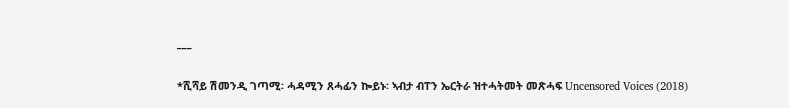___

*ሺሻይ ሽመንዲ ገጣሚ፡ ሓዳሚን ጸሓፊን ኰይኑ፡ ኣብታ ብፐን ኤርትራ ዝተሓትመት መጽሓፍ Uncensored Voices (2018)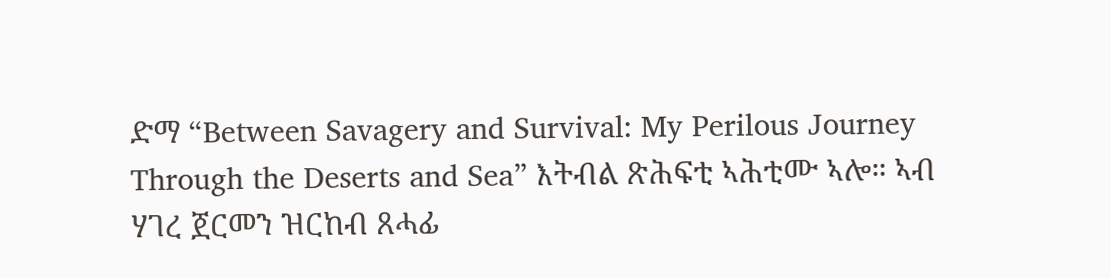ድማ “Between Savagery and Survival: My Perilous Journey Through the Deserts and Sea” እትብል ጽሕፍቲ ኣሕቲሙ ኣሎ። ኣብ ሃገረ ጀርመን ዝርከብ ጸሓፊ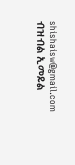shishaisw@gmail.com ብዝብል ኢመይል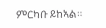ምርካቡ ይከኣል።